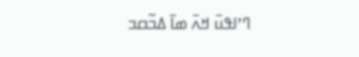ߣߴߊߟߎ߫ ߞߍ߫ ߘߊ߫ ߡߏ߬ߛߏ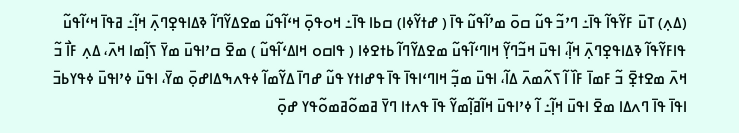(ߡߍ߲) ߠߎ߫ ߓߌ߬ߟߊ߬ ߟߊ߫߸ ߣߴߏ߬ ߟߎ߬ ߛߋ߫ ߘߴߊ߬ߟߎ߬ ߟߊ߫ ( ߝߙߌ߬ߦߊ) ߛߕߊ ߟߊ߫߸ ߞߋߟߋ߲߫ ߞߵߊ߬ߟߎ߬ ߘߐߡߌ߬ߣߊ߬ ߢߡߊߟߐ߲ߣߍ߲߫ ߞߊ߲߬߸ ߥߟߊ߫ ߞߵߊ߬ߟߎ߬ ߟߊߓߌ߬ߟߊ߬ ߢߡߊߟߐ߲ߣߍ߲߫ ߞߊ߲߬، ߊߟߎ߫ ߞߏ߬ߣߌ߲߬ ߞߊߣߵߊ߬ߟߎ߬ ߘߐߡߌ߬ߣߊ߬ ߕߙߐߦߊ ( ߟߊߛߋ ߞߊߡߵߊ߬ߟߎ߬ ) ߘߐ߫ ߛߴߊߟߎ߫ ߘߌ߫ ߖߊ߲߬ߘߊ ߞߍ߫، ߡߍ߲ ߓߊ߯ ߏ߬ ߞߍ߫ ߘߐߙߐ߲߫ ߏ߬ ߓߘߊ߫ ߓߊ߰ ߊ߬ ߖߍ߬ߘߍ߫ ߡߊ߬، ߊߟߎ߫ ߘߏ߲߬ ߞߊߣߵߊߟߊ߫ ߟߊ߫ ߟߝߊߙߌ ߟߎ߬ ߝߣߊ߫ ߡߌ߬ߘߊ߬ ߦߟߍߒߡߊߝߋ߲߫ ߘߌ߫، ߊߟߎ߫ ߦߴߊߟߎ߫ ߦߟߌߕߏ߫ ߊߟߊ߫ ߟߊ߫ ߣߍߡߊ ߘߐ߫ ߊߟߎ߫ ߞߊ߲߬߸ ߊ߬ ߦߴߊߟߎ߫ ߞߊ߬ߥߊ߲߬ߘߌ߬ ߟߊ߫ ߟߍߙߊ ߣߌ߫ ߥߘߋ߬ߥߘߋ߬ߟߌ ߝߋ߲߫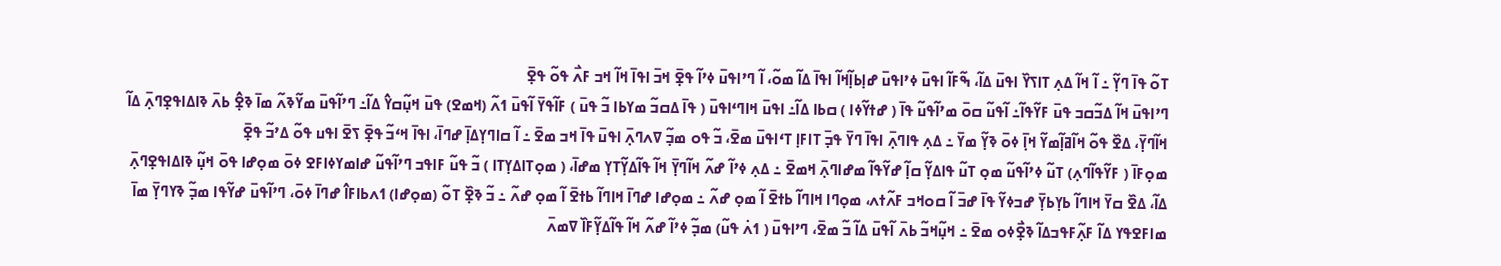ߠߋ߬ ߟߊ߫ ߣߌ߲߬ ߸ ߊ߬ ߞߊ߬ ߡߍ߲ ߠߊߖߌ߰ ߊߟߎ߫ ߡߊ߬، ߒ߬ߓߊ߬ ߊߟߎ߫ ߦߴߊߟߎ߫ ߝߊ߲ߕߊ߲߬ߞߊ߬ ߊߟߊ߫ ߡߊ߬ ߘߋ߬، ߊ߬ ߣߴߊߟߎ߫ ߦߴߊ߬ ߟߐ߲߫ ߞߏ߫ ߊߟߊ߫ ߞߊ߬ ߞߏ ߓߍ߯ ߟߋ߬ ߟߐ߲߫
ߣߴߊߟߎ߫ ߞߊ߬ ߡߏ߬ߛߏ ߟߎ߫ ߓߌ߬ߟߊ߬߸ ߊ߬ߟߎ߬ ߛߋ߫ ߘߴߊ߬ߟߎ߬ ߟߊ߫ ( ߝߙߌ߬ߦߊ ) ߛߕߊ ߡߊ߬߸ ߊߟߎ߫ ߞߊߣߵߊߟߎ߫ ( ߟߊ߫ ߡߛߏ߬ ߘߌߕߊ ߏ߬ ߟߎ߫ ) ߓߊ߬ߟߌ߫ ߊ߬ߟߎ߫ ߗߍ߬ (ߞߘߐ) ߟߎ߫ ߞߎ߲߬ߛߌ߮ ߡߊ߬߸ ߣߴߊ߬ߟߎ߫ ߘߌ߬ߢߍ߬ ߘߊ߫ ߢߐ߲߮ ߕߍ߫ ߢߊߡߊߟߐ߲ߣߍ߲߫ ߡߊ߬ ߞߊ߬ߣߌ߲߫، ߡߐ߰ ߟߋ߬ ߞߊ߬ߥߊ߲߬ߘߌ߬ ߞߊ߲߫ ߦߋ߫ ߢߌ߲߬ ߘߌ߫ ߸ ߡߍ߲ ߟߊߣߍ߲߫ ߊߟߊ߫ ߣߌ߫ ߟߏ߲߫ ߠߊߓߊ߲ ߠߵߊߟߎ߫ ߘߐ߫، ߏ߬ ߟߋ ߘߏ߲߬ ߜߍߣߍ߲߫ ߊߟߎ߫ ߟߊ߫ ߞߏ ߘߐ߫ ߸ ߊ߬ ߛߊߣߌ߲ߡߊ߲߫ ߝߣߊ߫، ߊߟߊ߫ ߞߵߏ߬ ߟߐ߲߫ ߖߐ߫ ߊߟߎ ߟߋ߬ ߡߴߏ߬ ߟߐ߲߫
ߘߋ߲ߓߊ߫ ( ߓߌ߬ߟߊ߬ߣߍ߲) ߠߎ߬ ߦߴߊ߬ߟߎ߬ ߘߋ߲ ߠߎ߬ ߟߊߡߌ߲߬ ߛߊ߲߬ ߝߌ߬ߟߊ߬ ߘߝߊߣߍ߲߫ ߞߘߐ߫ ߸ ߡߍ߲ ߦߴߊ߬ ߝߍ߬ ߞߊ߬ߣߌ߲߫ ߞߊ߬ ߟߊ߬ߡߌ߲߬ߠߌ߲ ߘߝߊ߫، ( ߘߋ߲ߠߊߡߌ߲ߠߊ ) ߏ߬ ߟߎ߬ ߓߊߟߏ ߣߴߊ߬ߟߎ߬ ߝߊߘߌߦߊߓߐ ߦߋ߫ ߘߋ߲ߝߊ ߟߋ߫ ߞߎ߲߬ ߢߊߡߊߟߐ߲ߣߍ߲߫ ߡߊ߬، ߡߐ߰ ߛߌ߫ ߞߊߣߊ߬ ߕߌ߲ߕߌ߲߫ ߝߏߦߌ߬ ߟߊ߫ ߝߏ߫ ߊ߬ ߛߋߞߏ ߓߍ߬ߙߍ، ߘߋ߲ߣߊ ߞߊߣߊ߬ ߕߙߐ߫ ߊ߬ ߘߋ߲ ߝߍ߬ ߸ ߘߋ߲ߝߊ ߝߣߊ߫ ߞߊߣߊ߬ ߕߙߐ߫ ߊ߬ ߘߋ߲ ߝߍ߬ ߸ ߏ߬ ߢߐ߲߰ ߠߋ߬ (ߘߋ߲ߝߊ) ߗߍߕߊߓߊ߮ ߝߣߊ߫ ߦߋ߫، ߣߴߊ߬ߟߎ߫ ߝߌ߬ߟߊ ߘߏ߲߬ ߢߌߣߌ߲߫ ߘߊ߫ ߘߊߓߐߟߌ ߡߊ߬ ߓߍ߲߬ߓߟߏߡߊ߬ ߢߐ߲߯ߦߋ ߘߐ߫ ߸ ߞߎ߲߬ߞߏ߬ ߕߍ߫ ߊ߬ߟߎ߫ ߡߊ߬ ߏ߬ ߘߐ߫، ߣߴߊߟߎ߫ ( ߗߍ߭ ߟߎ߬) ߘߏ߲߬ ߦߴߊ߬ ߝߍ߬ ߞߊ߬ ߟߊ߬ߡߌ߲߬ߓߊ߰ ߜߘߍ߫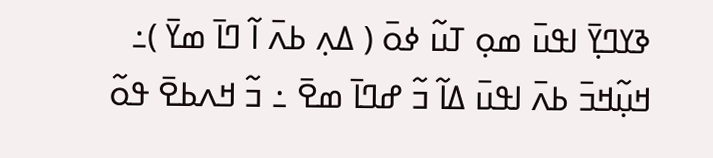ߢߌߣߌ߲߫ ߊߟߎ߫ ߘߋ߲ ߠߎ߬ ߦߋ߫ ( ߡߍ߲ ߕߍ߫ ߊ߬ ߣߊ߫ ߘߌ߫ )߸ ߞߎ߲߬ߞߏ߫ ߕߍ߫ ߊߟߎ߫ ߡߊ߬ ߏ߬ ߝߣߊ߫ ߘߐ߫ ߸ ߏ߬ ߞߍߕߐ߫ ߟߋ߬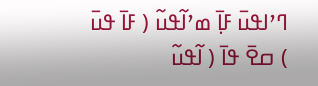ߣߴߊߟߎ߫ ߓߊ߲߫ ߘߴߊ߬ߟߎ߬ ( ߓߊ߫ ߟߎ߫ ) ߛߐ߫ ߟߊ߫ ( ߊ߬ߟߎ߬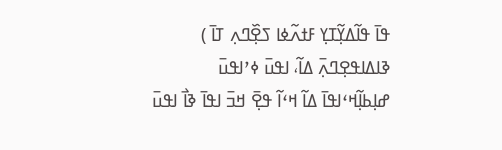ߟߊ߫ ߟߊ߬ߡߌ߲߬ߠߌ߲ ߓߙߍ߬ߦߊ ߖߐ߲߰ߣߍ߲ ߠߊ߫ ) ߢߊߡߊߟߐ߲ߣߍ߲߫ ߡߊ߬، ߊߟߎ߫ ߦߴߊߟߎ߫ ߝߊ߲ߕߊ߲߬ߞߵߊߟߊ߫ ߡߊ߬ ߞߵߊ߬ ߟߐ߲߫ ߞߏ߫ ߊߟߊ߫ ߢߊ߯ ߊߟߎ߫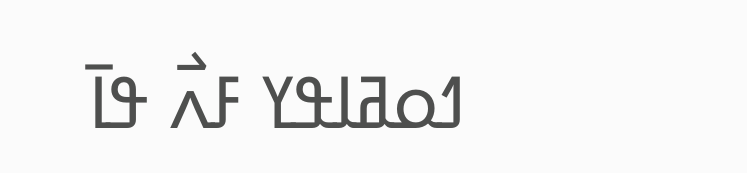ߗߋߥߊߟߌ ߓߍ߯ ߟߊ߫